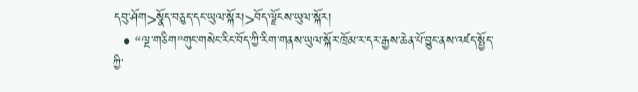དབུ་ཤོག>སྣོད་བཅུད་དང་ཡུལ་སྐོར།>བོད་ལྗོངས་ཡུལ་སྐོར།
  • “ལྔ་གཅིག”གུང་གསེང་རིང་བོད་ཀྱི་རིག་གནས་ཡུལ་སྐོར་ཁྲོམ་ར་དར་རྒྱས་ཆེན་པོ་བྱུང་ནས་འཛད་སྤྱོད་ཀྱི་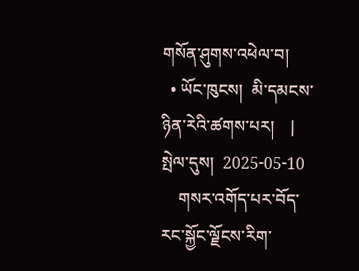གསོན་ཤུགས་འཕེལ་བ།
  • ཡོང་ཁུངས།  མི་དམངས་ཉིན་རེའི་ཚགས་པར།    |     སྤེལ་དུས།  2025-05-10
    གསར་འགོད་པར་བོད་རང་སྐྱོང་ལྗོངས་རིག་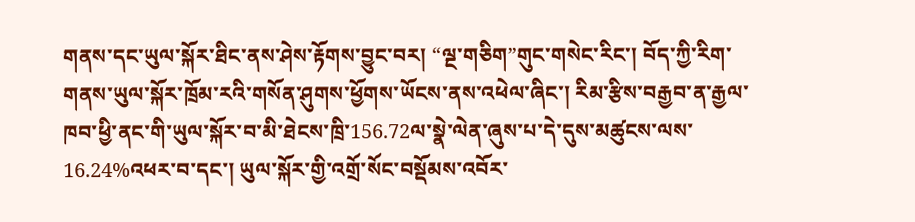གནས་དང་ཡུལ་སྐོར་ཐིང་ནས་ཤེས་རྟོགས་བྱུང་བར། “ལྔ་གཅིག”གུང་གསེང་རིང་། བོད་ཀྱི་རིག་གནས་ཡུལ་སྐོར་ཁྲོམ་རའི་གསོན་ཤུགས་ཕྱོགས་ཡོངས་ནས་འཕེལ་ཞིང་། རིམ་རྩིས་བརྒྱབ་ན་རྒྱལ་ཁབ་ཕྱི་ནང་གི་ཡུལ་སྐོར་བ་མི་ཐེངས་ཁྲི་156.72ལ་སྣེ་ལེན་ཞུས་པ་དེ་དུས་མཚུངས་ལས་16.24%འཕར་བ་དང་། ཡུལ་སྐོར་གྱི་འགྲོ་སོང་བསྡོམས་འབོར་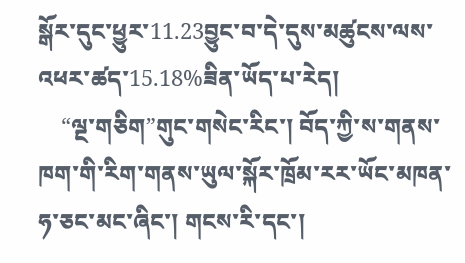སྒོར་དུང་ཕྱུར་11.23བྱུང་བ་དེ་དུས་མཚུངས་ལས་འཕར་ཚད་15.18%ཟིན་ཡོད་པ་རེད།
    “ལྔ་གཅིག”གུང་གསེང་རིང་། བོད་ཀྱི་ས་གནས་ཁག་གི་རིག་གནས་ཡུལ་སྐོར་ཁྲོམ་རར་ཡོང་མཁན་ཧ་ཅང་མང་ཞིང་། གངས་རི་དང་།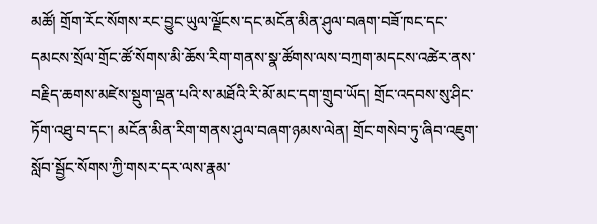མཚོ། གྲོག་རོང་སོགས་རང་བྱུང་ཡུལ་ལྗོངས་དང་མངོན་མིན་ཤུལ་བཞག་བཟོ་ཁང་དང་དམངས་སྲོལ་གྲོང་ཚོ་སོགས་མི་ཆོས་རིག་གནས་སྣ་ཚོགས་ལས་བཀྲག་མདངས་འཚེར་ནས་བརྗིད་ཆགས་མཛེས་སྡུག་ལྡན་པའི་ས་མཐོའི་རི་མོ་མང་དག་གྲུབ་ཡོད། གྲོང་འདབས་སུ་ཤིང་ཏོག་འཐུ་བ་དང་། མངོན་མིན་རིག་གནས་ཤུལ་བཞག་ཉམས་ལེན། གྲོང་གསེབ་ཏུ་ཞིབ་འཇུག་སློབ་སྦྱོང་སོགས་ཀྱི་གསར་དར་ལས་རྣམ་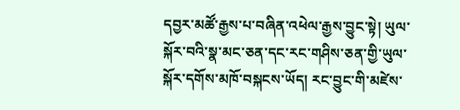དབྱར་མཚོ་རྒྱས་པ་བཞིན་འཕེལ་རྒྱས་བྱུང་སྟེ། ཡུལ་སྐོར་བའི་སྣ་མང་ཅན་དང་རང་གཤིས་ཅན་གྱི་ཡུལ་སྐོར་དགོས་མཁོ་བསྐངས་ཡོད། རང་བྱུང་གི་མཛེས་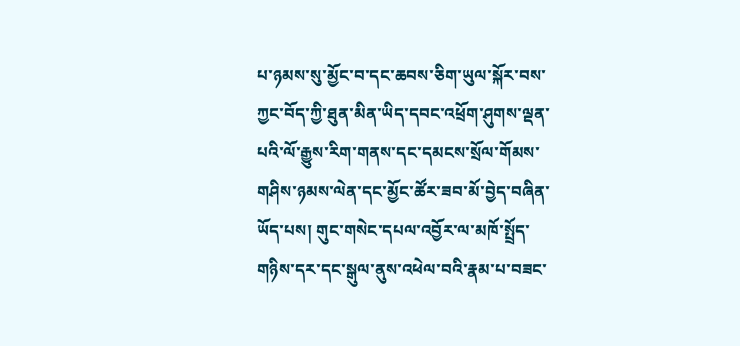པ་ཉམས་སུ་མྱོང་བ་དང་ཆབས་ཅིག་ཡུལ་སྐོར་བས་ཀྱང་བོད་ཀྱི་ཐུན་མིན་ཡིད་དབང་འཕྲོག་ཤུགས་ལྡན་པའི་ལོ་རྒྱུས་རིག་གནས་དང་དམངས་སྲོལ་གོམས་གཤིས་ཉམས་ལེན་དང་མྱོང་ཚོར་ཟབ་མོ་བྱེད་བཞིན་ཡོད་པས། གུང་གསེང་དཔལ་འབྱོར་ལ་མཁོ་སྤྲོད་གཉིས་དར་དང་སྒུལ་ནུས་འཕེལ་བའི་རྣམ་པ་བཟང་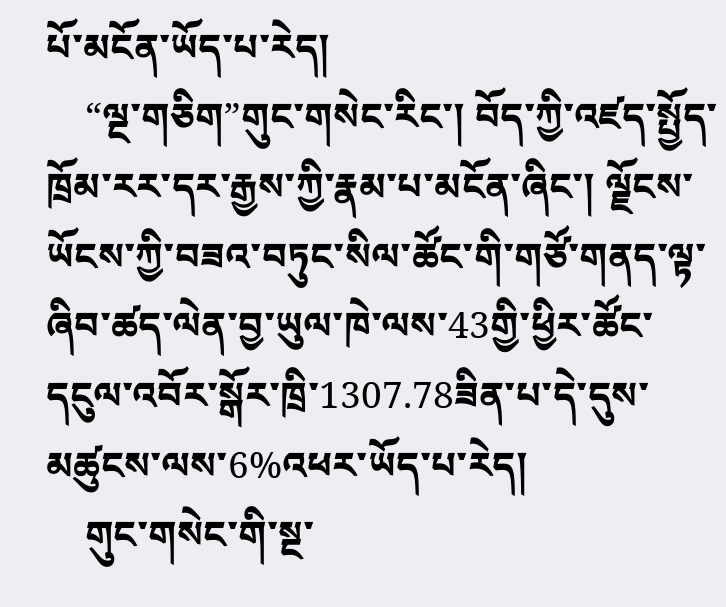པོ་མངོན་ཡོད་པ་རེད།
    “ལྔ་གཅིག”གུང་གསེང་རིང་། བོད་ཀྱི་འཛད་སྤྱོད་ཁྲོམ་རར་དར་རྒྱས་ཀྱི་རྣམ་པ་མངོན་ཞིང་། ལྗོངས་ཡོངས་ཀྱི་བཟའ་བཏུང་སིལ་ཚོང་གི་གཙོ་གནད་ལྟ་ཞིབ་ཚད་ལེན་བྱ་ཡུལ་ཁེ་ལས་43གྱི་ཕྱིར་ཚོང་དངུལ་འབོར་སྒོར་ཁྲི་1307.78ཟིན་པ་དེ་དུས་མཚུངས་ལས་6%འཕར་ཡོད་པ་རེད།
    གུང་གསེང་གི་སྔ་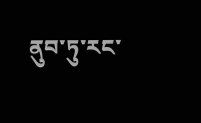ནུབ་ཏུ་རང་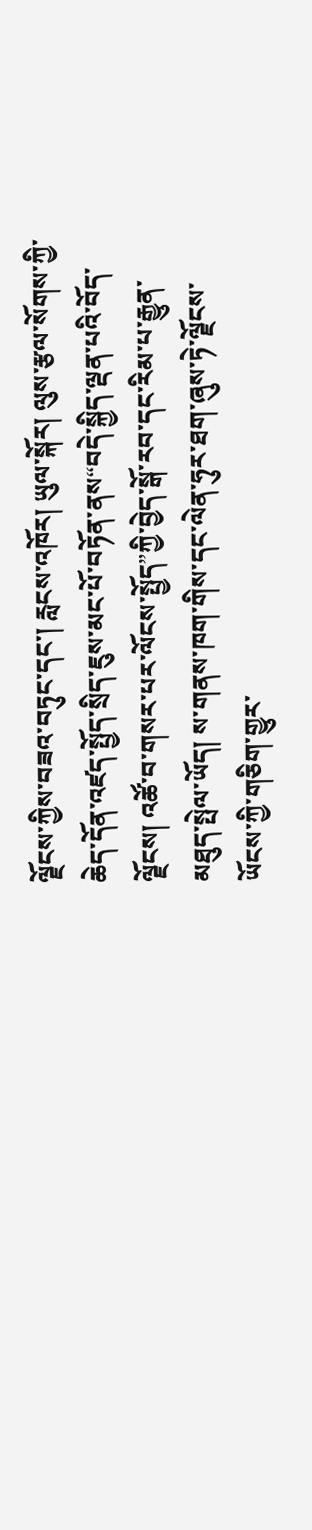ལྗོངས་ཀྱིས་བཟའ་བཏུང་དང་། རླངས་འཁོར། ཡུལ་སྐོར། ལུས་རྩལ་སོགས་ཀྱི་ཆེད་དོན་འཛད་སྤྱོད་སྲིད་ཇུས་མང་པོ་བཏོན་ནས“བདེ་སྐྱིད་ལྡན་པའི་བོད་ལྗོངས། འཚོ་བ་གསར་པར་ལོངས་སྤྱོད”ཀྱི་བྱེད་སྒོ་རབ་དང་རིམ་པ་རྒྱུན་མཐུད་སྤེལ་ཡོད། ས་གནས་ཁག་གིས་དང་ལེན་ཧུར་ཐག་ཞུས་ཏེ་ལྗོངས་ཡོངས་ཀྱི་གཅིག་གྱུར་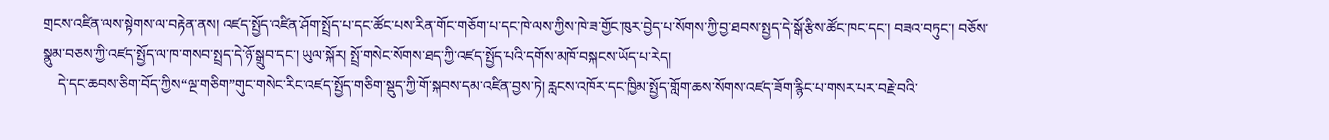གྲངས་འཛིན་ལས་སྟེགས་ལ་བརྟེན་ནས། འཛད་སྤྱོད་འཛིན་ཤོག་སྤྲོད་པ་དང་ཚོང་པས་རིན་གོང་གཅོག་པ་དང་ཁེ་ལས་ཀྱིས་ཁེ་ཟ་གྱོང་ཁུར་བྱེད་པ་སོགས་ཀྱི་བྱ་ཐབས་སྤྱད་དེ་སྒོ་རྩིས་ཚོང་ཁང་དང་། བཟའ་བཏུང་། བཅོས་སྣུམ་བཅས་ཀྱི་འཛད་སྤྱོད་ལ་ཁ་གསབ་སྤྲད་དེ་ཉོ་སྒྲུབ་དང་། ཡུལ་སྐོར། སྤྲོ་གསེང་སོགས་ཐད་ཀྱི་འཛད་སྤྱོད་པའི་དགོས་མཁོ་བསྐངས་ཡོད་པ་རེད།
    དེ་དང་ཆབས་ཅིག་བོད་ཀྱིས“ལྔ་གཅིག”གུང་གསེང་རིང་འཛད་སྤྱོད་གཅིག་སྡུད་ཀྱི་གོ་སྐབས་དམ་འཛིན་བྱས་ཏེ། རླངས་འཁོར་དང་ཁྱིམ་སྤྱོད་གློག་ཆས་སོགས་འཛད་ཟོག་རྙིང་པ་གསར་པར་བརྗེ་བའི་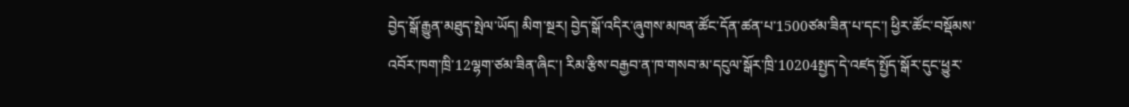བྱེད་སྒོ་རྒྱུན་མཐུད་སྤེལ་ཡོད། མིག་སྔར། བྱེད་སྒོ་འདིར་ཞུགས་མཁན་ཚོང་དོན་ཚན་པ་1500ཙམ་ཟིན་པ་དང་། ཕྱིར་ཚོང་བསྡོམས་འབོར་ཁག་ཁྲི་12ལྷག་ཙམ་ཟིན་ཞིང་། རིམ་རྩིས་བརྒྱབ་ན་ཁ་གསབ་མ་དངུལ་སྒོར་ཁྲི་10204སྤྱད་དེ་འཛད་སྤྱོད་སྒོར་དུང་ཕྱུར་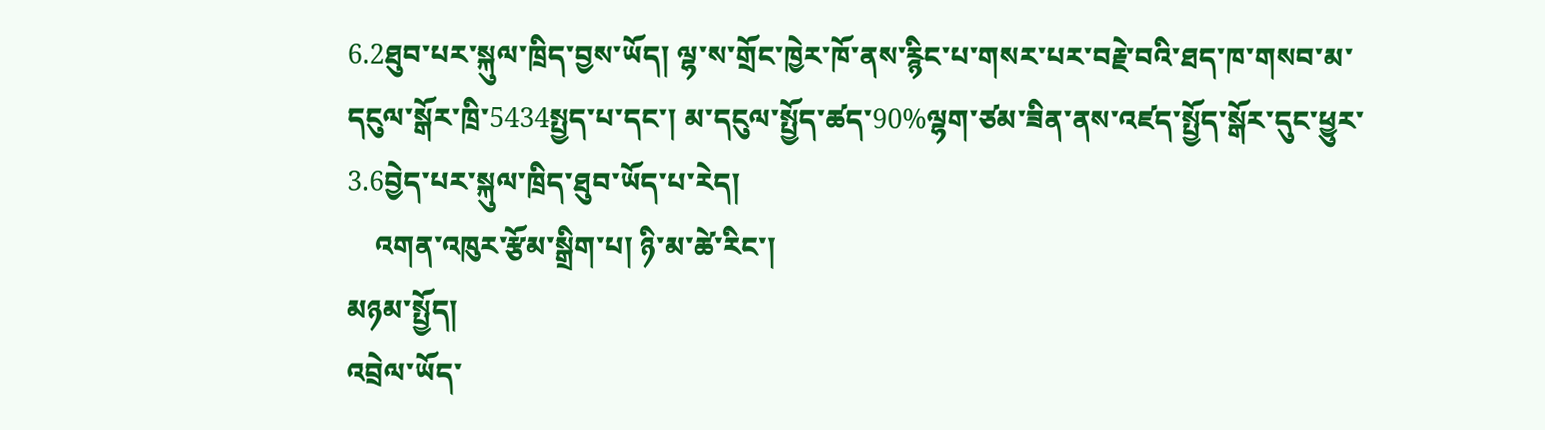6.2ཐུབ་པར་སྐུལ་ཁྲིད་བྱས་ཡོད། ལྷ་ས་གྲོང་ཁྱེར་ཁོ་ནས་རྙིང་པ་གསར་པར་བརྗེ་བའི་ཐད་ཁ་གསབ་མ་དངུལ་སྒོར་ཁྲི་5434སྤྱད་པ་དང་། མ་དངུལ་སྤྱོད་ཚད་90%ལྷག་ཙམ་ཟིན་ནས་འཛད་སྤྱོད་སྒོར་དུང་ཕྱུར་3.6བྱེད་པར་སྐུལ་ཁྲིད་ཐུབ་ཡོད་པ་རེད།
    འགན་འཁུར་རྩོམ་སྒྲིག་པ། ཉི་མ་ཚེ་རིང་།
མཉམ་སྤྱོད།
འབྲེལ་ཡོད་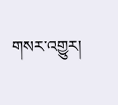གསར་འགྱུར།